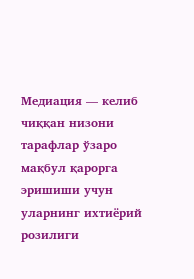Медиация — келиб чиққан низони тарафлар ўзаро мақбул қарорга эришиши учун уларнинг ихтиёрий розилиги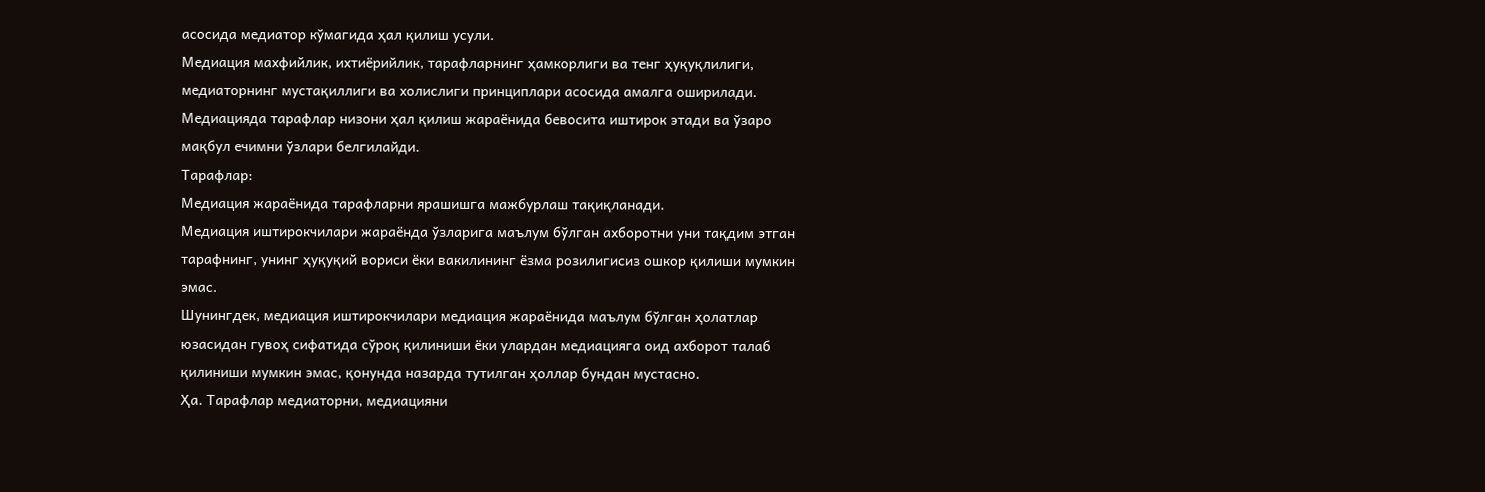асосида медиатор кўмагида ҳал қилиш усули.
Медиация махфийлик, ихтиёрийлик, тарафларнинг ҳамкорлиги ва тенг ҳуқуқлилиги, медиаторнинг мустақиллиги ва холислиги принциплари асосида амалга оширилади.
Медиацияда тарафлар низони ҳал қилиш жараёнида бевосита иштирок этади ва ўзаро мақбул ечимни ўзлари белгилайди.
Тарафлар:
Медиация жараёнида тарафларни ярашишга мажбурлаш тақиқланади.
Медиация иштирокчилари жараёнда ўзларига маълум бўлган ахборотни уни тақдим этган тарафнинг, унинг ҳуқуқий вориси ёки вакилининг ёзма розилигисиз ошкор қилиши мумкин эмас.
Шунингдек, медиация иштирокчилари медиация жараёнида маълум бўлган ҳолатлар юзасидан гувоҳ сифатида сўроқ қилиниши ёки улардан медиацияга оид ахборот талаб қилиниши мумкин эмас, қонунда назарда тутилган ҳоллар бундан мустасно.
Ҳа. Тарафлар медиаторни, медиацияни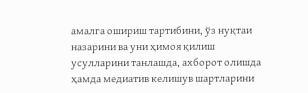амалга ошириш тартибини, ўз нуқтаи назарини ва уни ҳимоя қилиш усулларини танлашда, ахборот олишда ҳамда медиатив келишув шартларини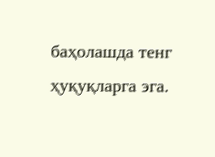баҳолашда тенг ҳуқуқларга эга.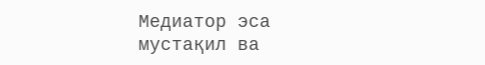Медиатор эса мустақил ва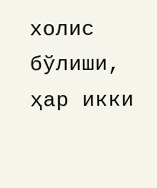холис бўлиши, ҳар икки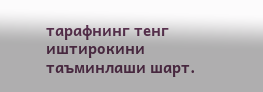тарафнинг тенг иштирокини таъминлаши шарт.